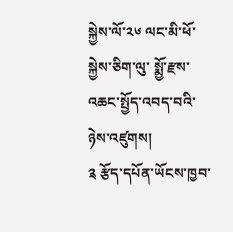སྐྱེས་ལོ་༢༦ ལང་མི་ཕོ་སྐྱེས་ཅིག་ལུ་ སྨྱོ་རྫས་འཆང་སྤྱོད་འབད་བའི་ཉེས་འཛུགས།
༉ རྩོད་དཔོན་ཡོངས་ཁྱབ་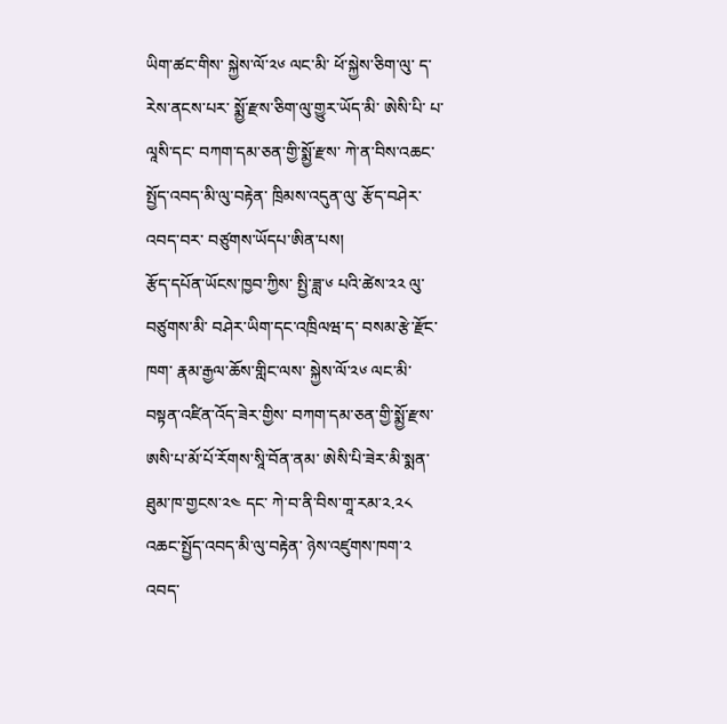ཡིག་ཚང་གིས་ སྐྱེས་ལོ་༢༦ ལང་མི་ ཕོ་སྐྱེས་ཅིག་ལུ་ ད་རེས་ནངས་པར་ སྨྱོ་རྫས་ཅིག་ལུ་གྱུར་ཡོད་མི་ ཨེསི་པི་ པ་ལཱསི་དང་ བཀག་དམ་ཅན་གྱི་སྨྱོ་རྫས་ ཀེ་ན་བིས་འཆང་སྤྱོད་འབད་མི་ལུ་བརྟེན་ ཁྲིམས་འདུན་ལུ་ རྩོད་བཤེར་འབད་བར་ བཙུགས་ཡོདཔ་ཨིན་པས།
རྩོད་དཔོན་ཡོངས་ཁྱབ་ཀྱིས་ སྤྱི་ཟླ་༦ པའི་ཚེས་༢༢ ལུ་བཙུགས་མི་ བཤེར་ཡིག་དང་འཁྲིལཝ་ད་ བསམ་རྩེ་རྫོང་ཁག་ རྣམ་རྒྱལ་ཆོས་གླིང་ལས་ སྐྱེས་ལོ་༢༦ ལང་མི་ བསྟན་འཛིན་འོད་ཟེར་གྱིས་ བཀག་དམ་ཅན་གྱི་སྨྱོ་རྫས་ ཨསི་པ་མོ་པོ་རོགས་སཱི་བོན་ནམ་ ཨེསི་པི་ཟེར་མི་སྨན་ཐུམ་ཁ་གྱངས་༢༤ དང་ ཀེ་བ་ནི་བིས་གཱ་རམ་༢.༢༨ འཆང་སྤྱོད་འབད་མི་ལུ་བརྟེན་ ཉེས་འཛུགས་ཁག་༢ འབད་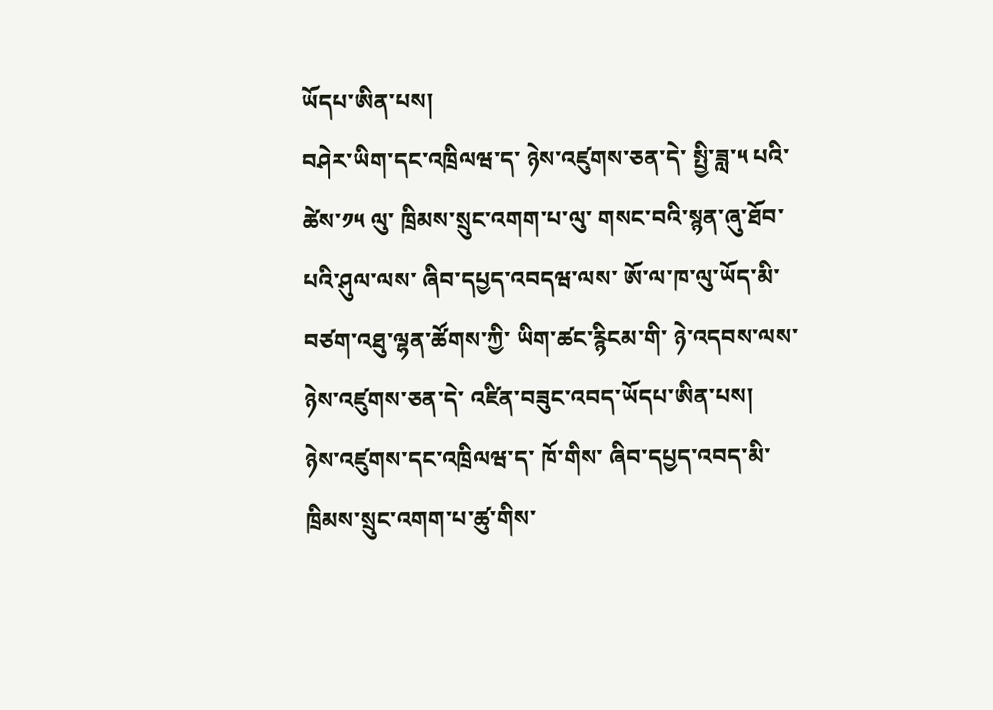ཡོདཔ་ཨིན་པས།
བཤེར་ཡིག་དང་འཁྲིལཝ་ད་ ཉེས་འཛུགས་ཅན་དེ་ སྤྱི་ཟླ་༥ པའི་ཚེས་༡༥ ལུ་ ཁྲིམས་སྲུང་འགག་པ་ལུ་ གསང་བའི་སྙན་ཞུ་ཐོབ་པའི་ཤུལ་ལས་ ཞིབ་དཔྱད་འབདཝ་ལས་ ཨོ་ལ་ཁ་ལུ་ཡོད་མི་ བཙག་འཐུ་ལྷན་ཚོགས་ཀྱི་ ཡིག་ཚང་རྙིངམ་གི་ ཉེ་འདབས་ལས་ ཉེས་འཛུགས་ཅན་དེ་ འཛིན་བཟུང་འབད་ཡོདཔ་ཨིན་པས།
ཉེས་འཛུགས་དང་འཁྲིལཝ་ད་ ཁོ་གིས་ ཞིབ་དཔྱད་འབད་མི་ ཁྲིམས་སྲུང་འགག་པ་ཚུ་གིས་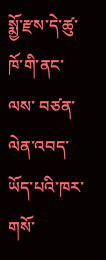སྨྱོ་རྫས་དེ་ཚུ་ ཁོ་གི་ནང་ལས་ བཙན་ལེན་འབད་ཡོད་པའི་ཁར་ གསོ་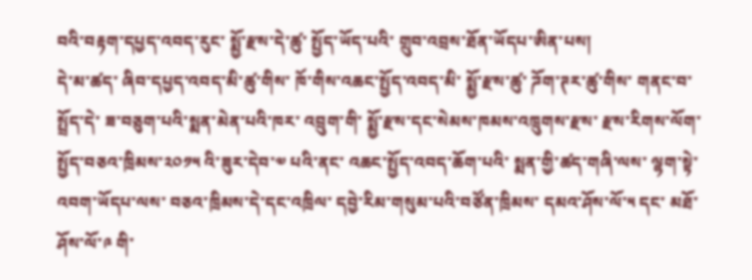བའི་བརྟག་དཔྱད་འབད་རུང་ སྨྱོ་རྫས་དེ་ཚུ་ སྤྱོད་ཡོད་པའི་ གྲུབ་འབྲས་ཐོན་ཡོདཔ་ཨིན་པས།
དེ་མ་ཚད་ ཞིབ་དཔྱད་འབད་མི་ཚུ་གིས་ ཁོ་གིས་འཆང་སྤྱོད་འབད་མི་ སྨྱོ་རྫས་ཚུ་ ཌོག་ཊར་ཚུ་གིས་ གནང་བ་སྤྲོད་དེ་ ཟ་བཅུག་པའི་སྨན་མེན་པའི་ཁར་ འབྲུག་གི་ སྨྱོ་རྫས་དང་སེམས་ཁམས་འཁྲུགས་རྫས་ རྫས་རིགས་ལོག་སྤྱོད་བཅའ་ཁྲིམས་༢༠༡༥ འི་ཟུར་དེབ་༧ པའི་ནང་ འཆང་སྤྱོད་འབད་ཆོག་པའི་ སྨན་གྱི་ཚད་གཞི་ལས་ ལྷག་སྟེ་འབག་ཡོདཔ་ལས་ བཅའ་ཁྲིམས་དེ་དང་འཁྲིལ་ དབྱེ་རིམ་གསུམ་པའི་བཙོན་ཁྲིམས་ དམའ་ཤོས་ལོ་༥ དང་ མཐོ་ཤོས་ལོ་༩ གི་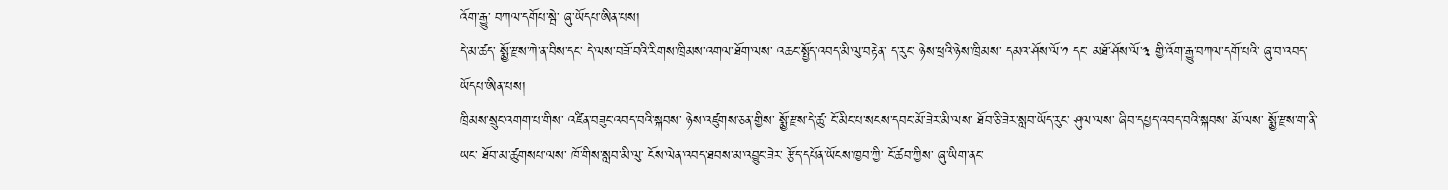འོག་རྒྱུ་ བཀལ་དགོཔ་སྦེ་ ཞུ་ཡོདཔ་ཨིན་པས།
དེ་མ་ཚད་ སྨྱོ་རྫས་ཀེ་ན་བིས་དང་ དེ་ལས་བཟོ་བའི་རིགས་ཁྲིམས་འགལ་ཐོག་ལས་ འཆང་སྤྱོད་འབད་མི་ལུ་བརྟེན་ ད་རུང་ ཉེས་ཕྲའི་ཉེས་ཁྲིམས་ དམའ་ཤོས་ལོ་༡ དང་ མཐོ་ཤོས་ལོ་༣ གྱི་འོག་རྒྱུ་བཀལ་དགོ་པའི་ ཞུ་བ་འབད་ཡོདཔ་ཨིན་པས།
ཁྲིམས་སྲུང་འགག་པ་གིས་ འཛིན་བཟུང་འབད་བའི་སྐབས་ ཉེས་འཛུགས་ཅན་གྱིས་ སྨྱོ་རྫས་དེ་ཚུ་ ངོ་མིང་པ་སངས་དབང་མོ་ཟེར་མི་ལས་ ཐོབ་ཅི་ཟེར་སླབ་ཡོད་རུང་ ཤུལ་ལས་ ཞིབ་དཔྱད་འབད་བའི་སྐབས་ མོ་ལས་ སྨྱོ་རྫས་ག་ནི་ཡང་ ཐོབ་མ་ཚུགསཔ་ལས་ ཁོ་གིས་སླབ་མི་ལུ་ ངོས་ལེན་འབད་ཐབས་མ་འབྱུང་ཟེར་ རྩོད་དཔོན་ཡོངས་ཁྱབ་ཀྱི་ ངོ་ཚབ་ཀྱིས་ ཞུ་ཡིག་ནང་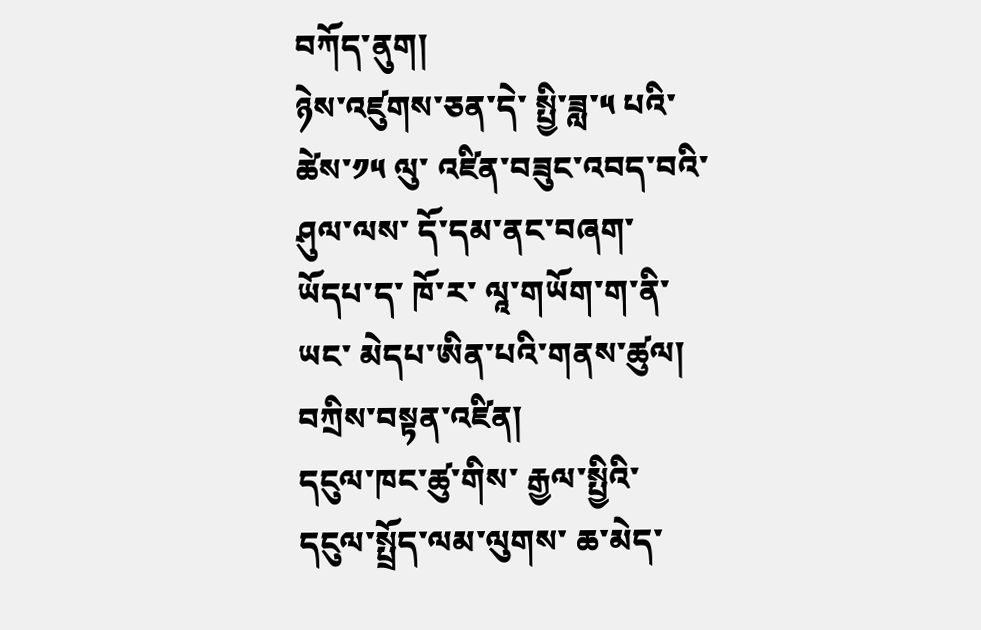བཀོད་ནུག།
ཉེས་འཛུགས་ཅན་དེ་ སྤྱི་ཟླ་༥ པའི་ཚེས་༡༥ ལུ་ འཛིན་བཟུང་འབད་བའི་ཤུལ་ལས་ དོ་དམ་ནང་བཞག་ཡོདཔ་ད་ ཁོ་ར་ ལཱ་གཡོག་ག་ནི་ཡང་ མེདཔ་ཨིན་པའི་གནས་ཚུལ།
བཀྲིས་བསྟན་འཛིན།
དངུལ་ཁང་ཚུ་གིས་ རྒྱལ་སྤྱིའི་དངུལ་སྤྲོད་ལམ་ལུགས་ ཆ་མེད་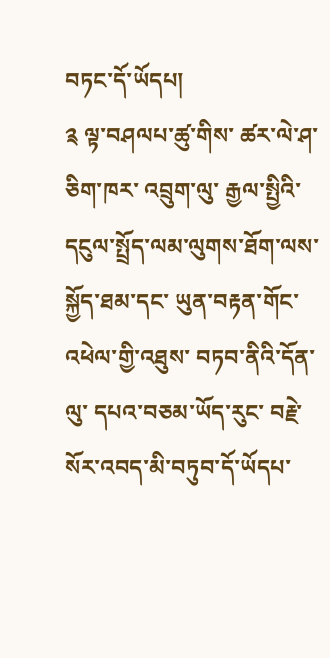བཏང་དོ་ཡོདཔ།
༉ ལྟ་བཤལཔ་ཚུ་གིས་ ཚར་ལེ་ཤ་ཅིག་ཁར་ འབྲུག་ལུ་ རྒྱལ་སྤྱིའི་དངུལ་སྤྲོད་ལམ་ལུགས་ཐོག་ལས་ སྐྱོད་ཐམ་དང་ ཡུན་བརྟན་གོང་འཕེལ་གྱི་འཐུས་ བཏབ་ནིའི་དོན་ལུ་ དཔའ་བཅམ་ཡོད་རུང་ བརྗེ་སོར་འབད་མི་བཏུབ་དོ་ཡོདཔ་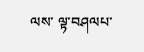ལས་ ལྟ་བཤལཔ་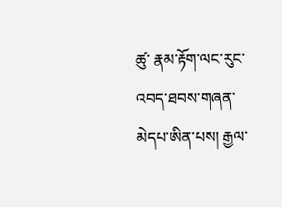ཚུ་ རྣམ་རྟོག་ལང་རུང་ འབད་ཐབས་གཞན་མེདཔ་ཨིན་པས། རྒྱལ་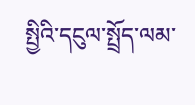སྤྱིའི་དངུལ་སྤྲོད་ལམ་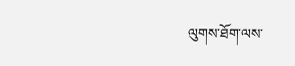ལུགས་ཐོག་ལས་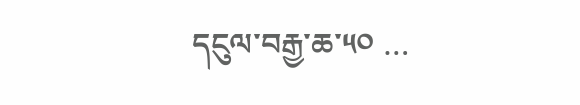དངུལ་བརྒྱ་ཆ་༥༠ …